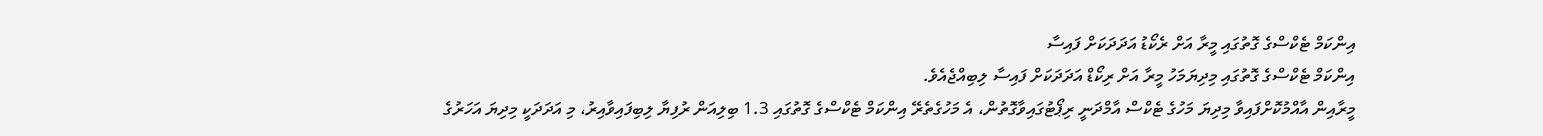އިންކަމް ޓެކްސްގެ ގޮތުގައި މީރާ އަށް ރެކޯޑު އަދަދަކަށް ފައިސާ
އިންކަމް ޓެކްސްގެ ގޮތުގައި މިދިޔަމަހު މީރާ އަށް ރިކޯޑް އަދަދަކަށް ފައިސާ ލިބިއްޖެއެވެ.
މީރާއިން އާއްމުކޮށްފައިވާ މިދިޔަ މަހުގެ ޓެކްސް އާމްދަނީ ރިޕޯޓުގައިވާގޮތުން، އެ މަހުގެތެރޭ އިންކަމް ޓެކްސްގެ ގޮތުގައި 1.3 ބިލިއަން ރުފިޔާ ލިބިފައިވާއިރު، މި އަދަދަކީ މިދިޔަ އަހަރުގެ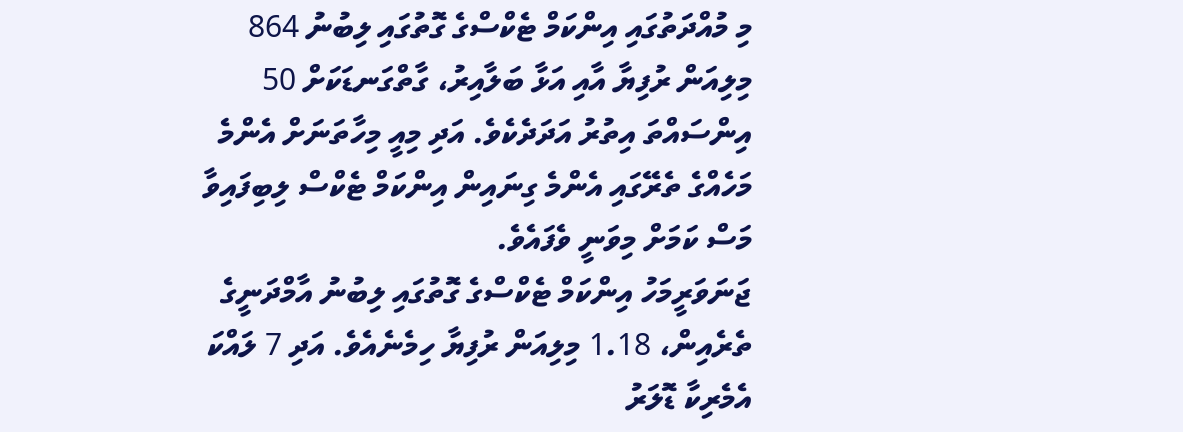މި މުއްދަތުގައި އިންކަމް ޓެކްސްގެ ގޮތުގައި ލިބުނު 864 މިލިއަން ރުފިޔާ އާއި އަޅާ ބަލާއިރު، ގާތްގަނޑަކަށް 50 އިންސައްތަ އިތުރު އަދަދެކެވެ. އަދި މިއީ މިހާތަނަށް އެންމެ މަހެއްގެ ތެރޭގައި އެންމެ ގިނައިން އިންކަމް ޓެކްސް ލިބިފައިވާ މަސް ކަމަށް މިވަނީ ވެފައެވެ.
ޖަނަވަރީމަހު އިންކަމް ޓެކްސްގެ ގޮތުގައި ލިބުނު އާމްދަނީގެ ތެރެއިން، 1.18 މިލިއަން ރުފިޔާ ހިމެނެއެވެ. އަދި 7 ލައްކަ އެމެރިކާ ޑޮލަރު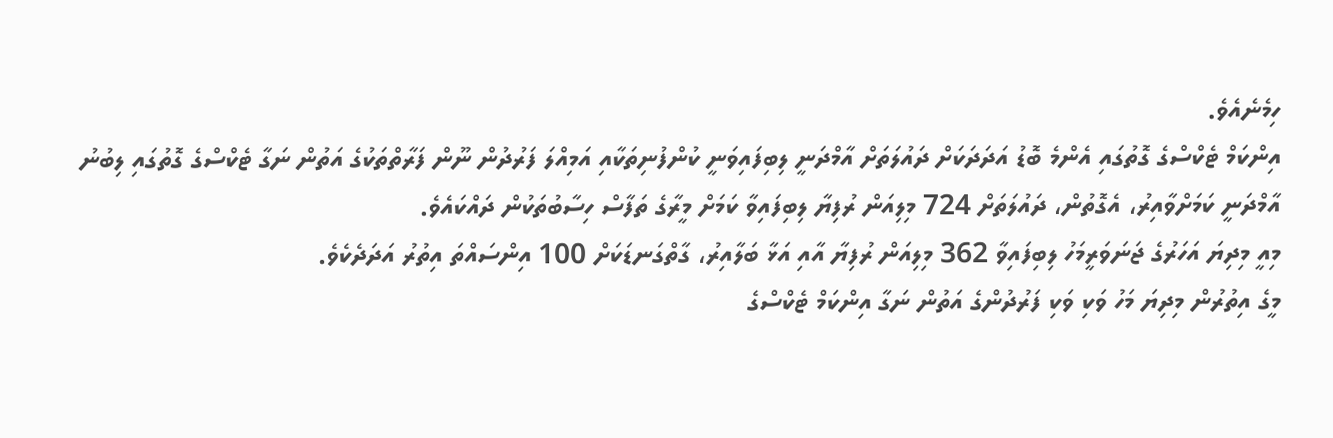ހިމެނެއެވެ.
އިންކަމް ޓެކްސްގެ ގޮތުގައި އެންމެ ބޮޑު އަދަދަކަށް ދައުލަތަށް އާމްދަނީ ލިބިފައިވަނީ ކުންފުނިތަކާއި އަމިއްލަ ފަރުދުން ނޫން ފަރާތްތަކުގެ އަތުން ނަގާ ޓެކްސްގެ ގޮތުގައި ލިބުނު އާމްދަނީ ކަމަށްވާއިރު، އެގޮތުން، ދައުލަތަށް 724 މިލިއަން ރުފިޔާ ލިބިފައިވާ ކަމަށް މީރާގެ ތަފާސް ހިސާބުތަކުން ދައްކައެވެ.
މިއީ މިދިޔަ އަހަރުގެ ޖަނަވަރީމަހު ލިބިފައިވާ 362 މިލިއަން ރުފިޔާ އާއި އަޅާ ބަލާއިރު، ގާތްގަނޑަކަށް 100 އިންސައްތަ އިތުރު އަދަދެކެވެ.
މީގެ އިތުރުން މިދިޔަ މަހު ވަކި ވަކި ފަރުދުންގެ އަތުން ނަގާ އިންކަމް ޓެކްސްގެ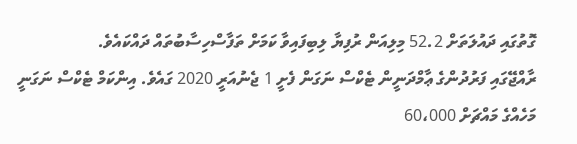ގޮތުގައި ދައުލަތަށް 52.2 މިލިއަން ރުފިޔާ ލިބިފައިވާ ކަމަށް ތަފާސްހިސާބުތައް ދައްކައެވެ.
ރާއްޖޭގައި ފަރުދުންގެ ޢާމްދަނީން ޓެކްސް ނަގަން ފެށީ 1 ޖެނުއަރީ 2020 ގައެވެ. އިންކަމް ޓެކްސް ނަގަނީ މަހެއްގެ މައްޗަށް 60،000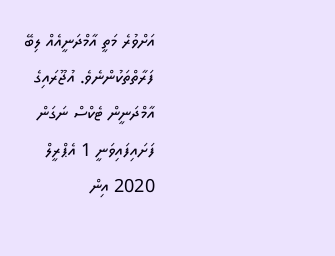އަށްވުރެ މަތީ އާމްދަނީއެއް ލިބޭ ފަރާތްތަކުންނެވެ. އުޖޫރައިގެ އާމްދަނީން ޓެކްސް ނަގަން ފަށައިފައިވަނީ 1 އެޕްރީލް 2020 އިން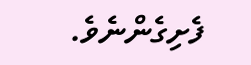ފެށިގެންނެވެ.